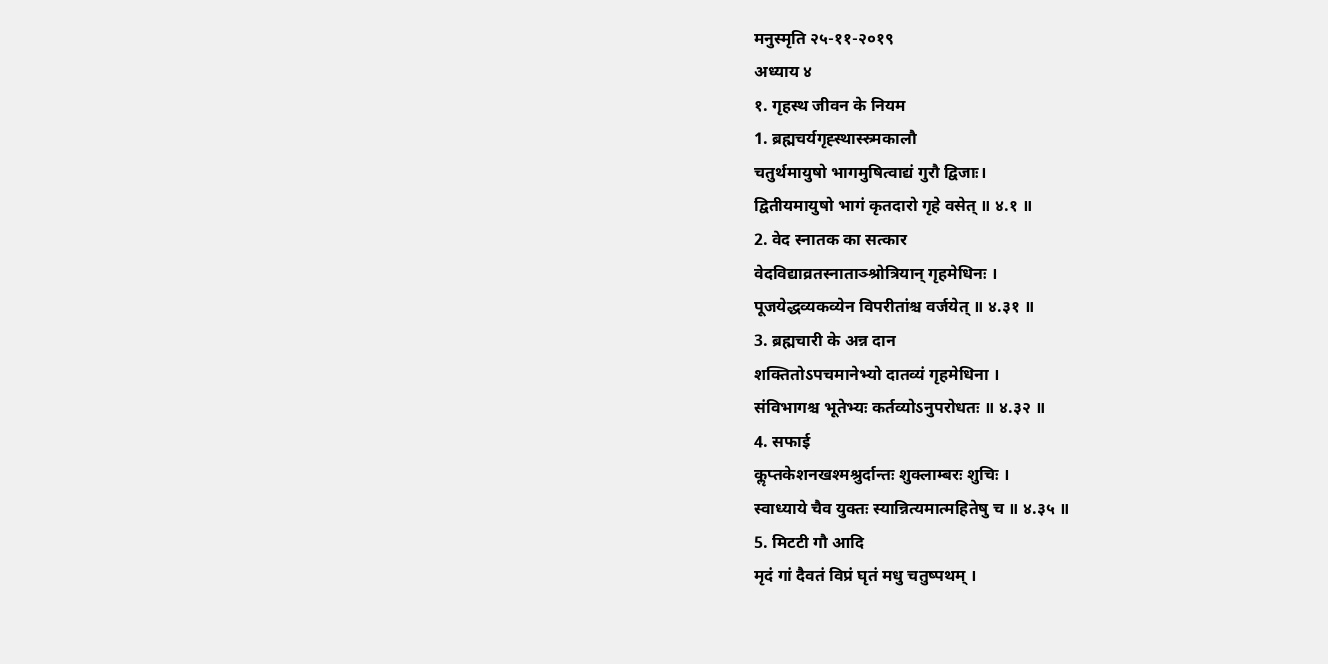मनुस्मृति २५-११-२०१९
अध्याय ४
१. गृहस्थ जीवन के नियम
1. ब्रह्मचर्यगृह्स्थास्स्र्मकालौ
चतुर्थमायुषो भागमुषित्वाद्यं गुरौ द्विजाः।
द्वितीयमायुषो भागं कृतदारो गृहे वसेत् ॥ ४.१ ॥
2. वेद स्नातक का सत्कार
वेदविद्याव्रतस्नाताञ्श्रोत्रियान् गृहमेधिनः ।
पूजयेद्धव्यकव्येन विपरीतांश्च वर्जयेत् ॥ ४.३१ ॥
3. ब्रह्मचारी के अन्न दान
शक्तितोऽपचमानेभ्यो दातव्यं गृहमेधिना ।
संविभागश्च भूतेभ्यः कर्तव्योऽनुपरोधतः ॥ ४.३२ ॥
4. सफाई
कॢप्तकेशनखश्मश्रुर्दान्तः शुक्लाम्बरः शुचिः ।
स्वाध्याये चैव युक्तः स्यान्नित्यमात्महितेषु च ॥ ४.३५ ॥
5. मिटटी गौ आदि
मृदं गां दैवतं विप्रं घृतं मधु चतुष्पथम् ।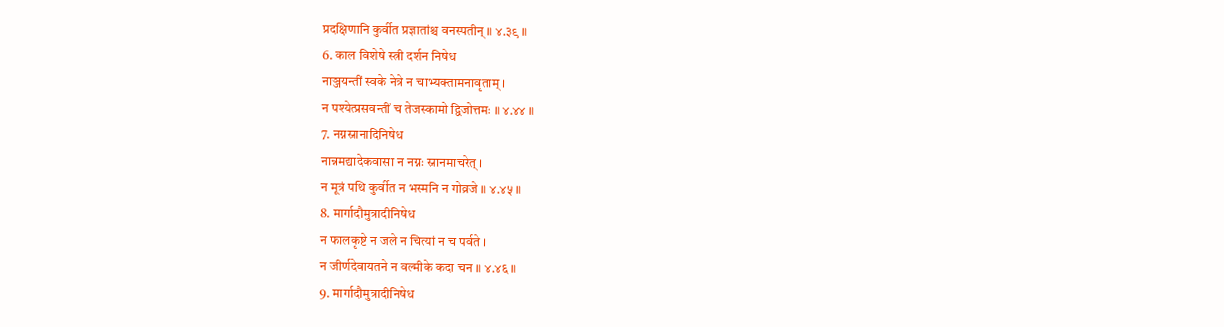प्रदक्षिणानि कुर्वीत प्रज्ञातांश्च वनस्पतीन् ॥ ४.३९ ॥
6. काल विशेषे स्त्री दर्शन निषेध
नाञ्जयन्तीं स्वके नेत्रे न चाभ्यक्तामनावृताम् ।
न पश्येत्प्रसवन्तीं च तेजस्कामो द्विजोत्तमः ॥ ४.४४ ॥
7. नग्नस्नानादिनिषेध
नान्नमद्यादेकवासा न नग्नः स्नानमाचरेत् ।
न मूत्रं पथि कुर्वीत न भस्मनि न गोव्रजे ॥ ४.४५ ॥
8. मार्गादौमुत्रादीनिषेध
न फालकृष्टे न जले न चित्यां न च पर्वते ।
न जीर्णदेवायतने न वल्मीके कदा चन ॥ ४.४६ ॥
9. मार्गादौमुत्रादीनिषेध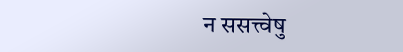न ससत्त्वेषु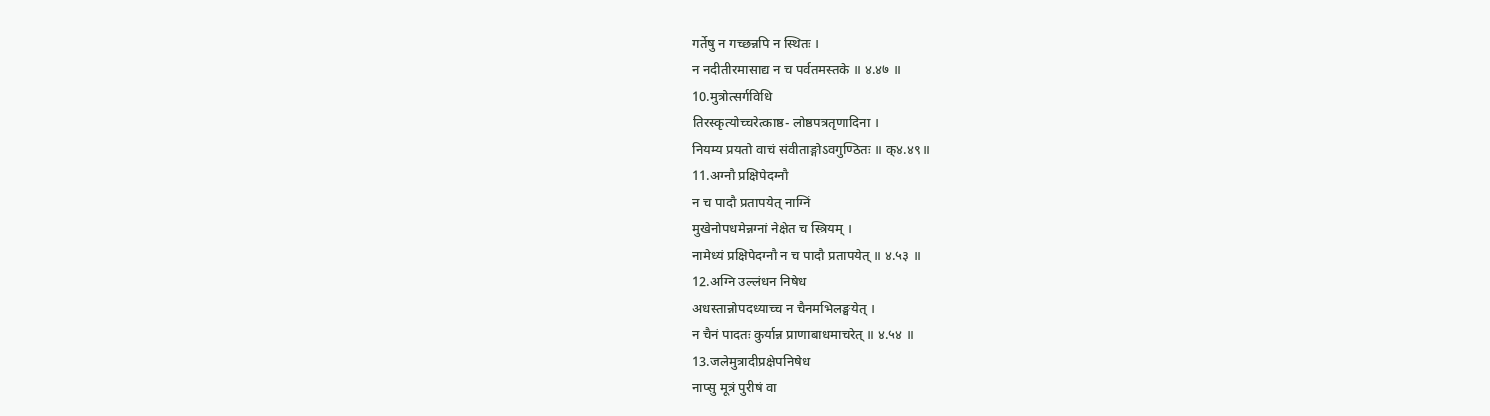गर्तेषु न गच्छन्नपि न स्थितः ।
न नदीतीरमासाद्य न च पर्वतमस्तके ॥ ४.४७ ॥
10.मुत्रोत्सर्गविधि
तिरस्कृत्योच्चरेत्काष्ठ- लोष्ठपत्रतृणादिना ।
नियम्य प्रयतो वाचं संवीताङ्गोऽवगुण्ठितः ॥ क्४.४९॥
11.अग्नौ प्रक्षिपेदग्नौ
न च पादौ प्रतापयेत् नाग्निं
मुखेनोपधमेन्नग्नां नेक्षेत च स्त्रियम् ।
नामेध्यं प्रक्षिपेदग्नौ न च पादौ प्रतापयेत् ॥ ४.५३ ॥
12.अग्नि उल्लंधन निषेध
अधस्तान्नोपदध्याच्च न चैनमभिलङ्घयेत् ।
न चैनं पादतः कुर्यान्न प्राणाबाधमाचरेत् ॥ ४.५४ ॥
13.जलेमुत्रादीप्रक्षेपनिषेध
नाप्सु मूत्रं पुरीषं वा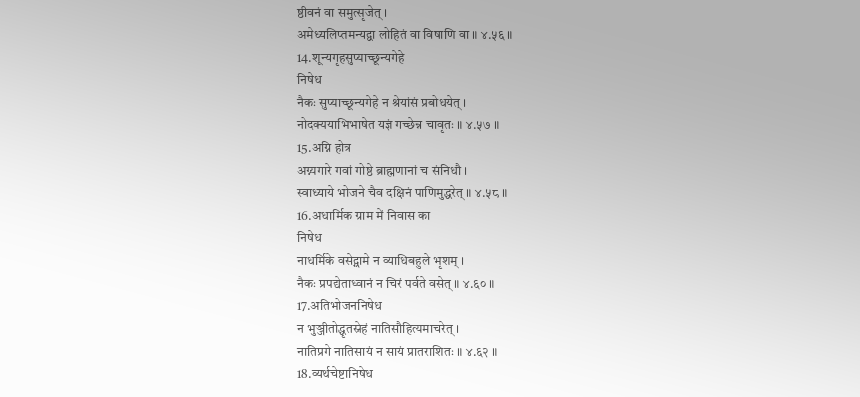ष्ठीवनं वा समुत्सृजेत् ।
अमेध्यलिप्तमन्यद्वा लोहितं वा विषाणि वा ॥ ४.५६ ॥
14.शून्यगृहसुप्याच्छून्यगेहे
निषेध
नैकः सुप्याच्छून्यगेहे न श्रेयांसं प्रबोधयेत् ।
नोदक्ययाभिभाषेत यज्ञं गच्छेन्न चावृतः ॥ ४.५७ ॥
15.अग्नि होत्र
अग्न्यगारे गवां गोष्ठे ब्राह्मणानां च संनिधौ ।
स्वाध्याये भोजने चैव दक्षिनं पाणिमुद्धरेत् ॥ ४.५८ ॥
16.अधार्मिक ग्राम में निवास का
निषेध
नाधर्मिके वसेद्ग्रामे न व्याधिबहुले भृशम् ।
नैकः प्रपद्येताध्वानं न चिरं पर्वते वसेत् ॥ ४.६० ॥
17.अतिभोजननिषेध
न भुञ्जीतोद्धृतस्नेहं नातिसौहित्यमाचरेत् ।
नातिप्रगे नातिसायं न सायं प्रातराशितः ॥ ४.६२ ॥
18.व्यर्थचेष्टानिषेध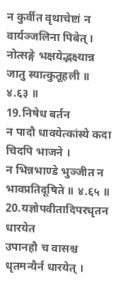न कुर्वीत वृथाचेष्टां न वार्यञ्जलिना पिबेत् ।
नोत्सङ्गे भक्षयेद्भक्ष्यान्न जातु स्यात्कुतूहली ॥ ४.६३ ॥
19.निषेध बर्तन
न पादौ धावयेत्कांस्ये कदा चिदपि भाजने ।
न भिन्नभाण्डे भुञ्जीत न भावप्रतिदूषिते ॥ ४.६५ ॥
20.यज्ञोपवीतादिपरधृतन धारयेत
उपानहौ च वासश्च धृतमन्यैर्न धारयेत् ।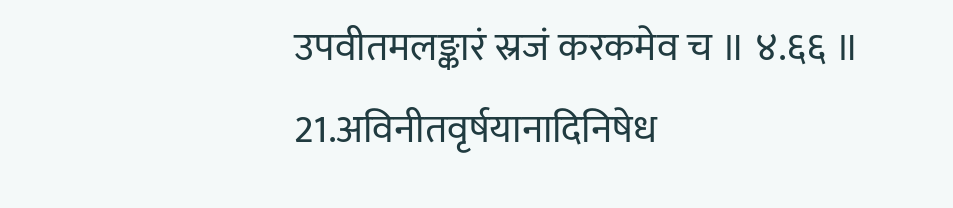उपवीतमलङ्कारं स्रजं करकमेव च ॥ ४.६६ ॥
21.अविनीतवृर्षयानादिनिषेध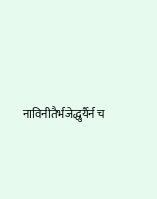नाविनीतैर्भजेद्धुर्यैर्न च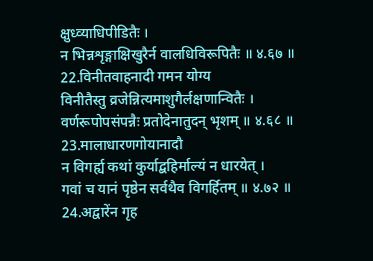क्षुध्व्याधिपीडितैः ।
न भिन्नशृङ्गाक्षिखुरैर्न वालधिविरूपितैः ॥ ४.६७ ॥
22.विनीतवाहनादी गमन योग्य
विनीतैस्तु व्रजेन्नित्यमाशुगैर्लक्षणान्वितैः ।
वर्णरूपोपसंपन्नैः प्रतोदेनातुदन् भृशम् ॥ ४.६८ ॥
23.मालाधारणगोयानादौ
न विगर्ह्य कथां कुर्याद्बहिर्माल्यं न धारयेत् ।
गवां च यानं पृष्ठेन सर्वथैव विगर्हितम् ॥ ४.७२ ॥
24.अद्वारेंन गृह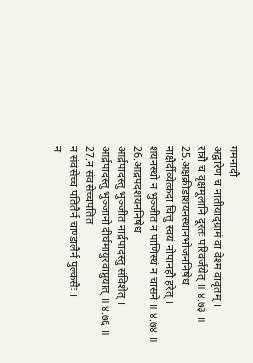गमनादौ
अद्वारेण च नातीयाद्ग्रामं वा वेश्म वावृतम् ।
रात्रौ च वृक्षमूलानि दूरतः परिवर्जयेत् ॥ ४.७३ ॥
25.अक्षक्रीडाशयनस्थानभोजननिषेध
नाक्षैर्दीव्येत्कदा चित्तु स्वयं नोपानहौ हरेत् ।
शयनस्थो न भुञ्जीत न पाणिस्थं न चासने ॥ ४.७४ ॥
26.आद्रपदशयननिषेध
आर्द्रपादस्तु भुञ्जीत नार्द्रपादस्तु संविशेत् ।
आर्द्रपादस्तु भुञ्जानो दीर्घमायुरवाप्नुयात् ॥ ४.७६ ॥
27.न संवसेच्चपतित
न संवसेच्च पतितैर्न चाण्डालैर्न पुल्कसैः ।
न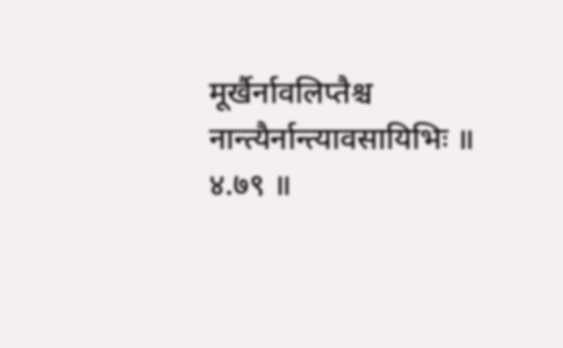मूर्खैर्नावलिप्तैश्च नान्त्यैर्नान्त्यावसायिभिः ॥ ४.७९ ॥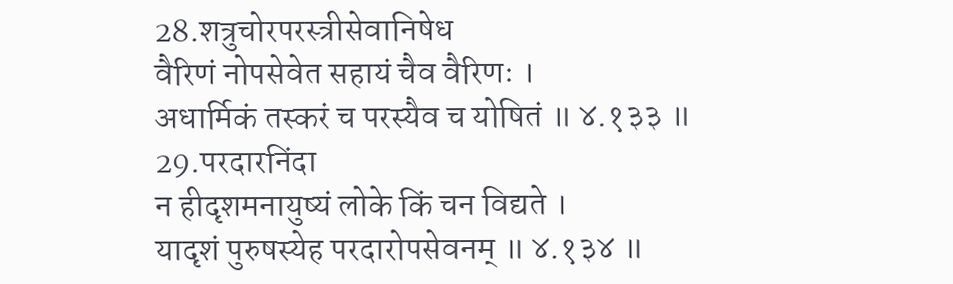28.शत्रुचोरपरस्त्रीसेवानिषेध
वैरिणं नोपसेवेत सहायं चैव वैरिणः ।
अधार्मिकं तस्करं च परस्यैव च योषितं ॥ ४.१३३ ॥
29.परदारनिंदा
न हीदृशमनायुष्यं लोके किं चन विद्यते ।
यादृशं पुरुषस्येह परदारोपसेवनम् ॥ ४.१३४ ॥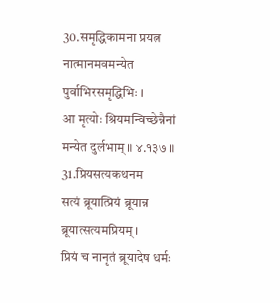30.समृद्धिकामना प्रयत्न
नात्मानमवमन्येत पुर्वाभिरसमृद्धिभिः ।
आ मृत्योः श्रियमन्विच्छेन्नैनां मन्येत दुर्लभाम् ॥ ४.१३७ ॥
31.प्रियसत्यकथनम
सत्यं ब्रूयात्प्रियं ब्रूयान्न ब्रूयात्सत्यमप्रियम् ।
प्रियं च नानृतं ब्रूयादेष धर्मः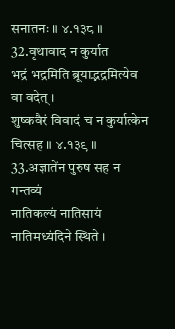सनातनः ॥ ४.१३८ ॥
32.वृथावाद न कुर्यात
भद्रं भद्रमिति ब्रूयाद्भद्रमित्येव वा वदेत् ।
शुष्कवैरं विवादं च न कुर्यात्केन चित्सह ॥ ४.१३९ ॥
33.अज्ञातेंन पुरुष सह न गन्तव्यं
नातिकल्यं नातिसायं नातिमध्यंदिने स्थिते ।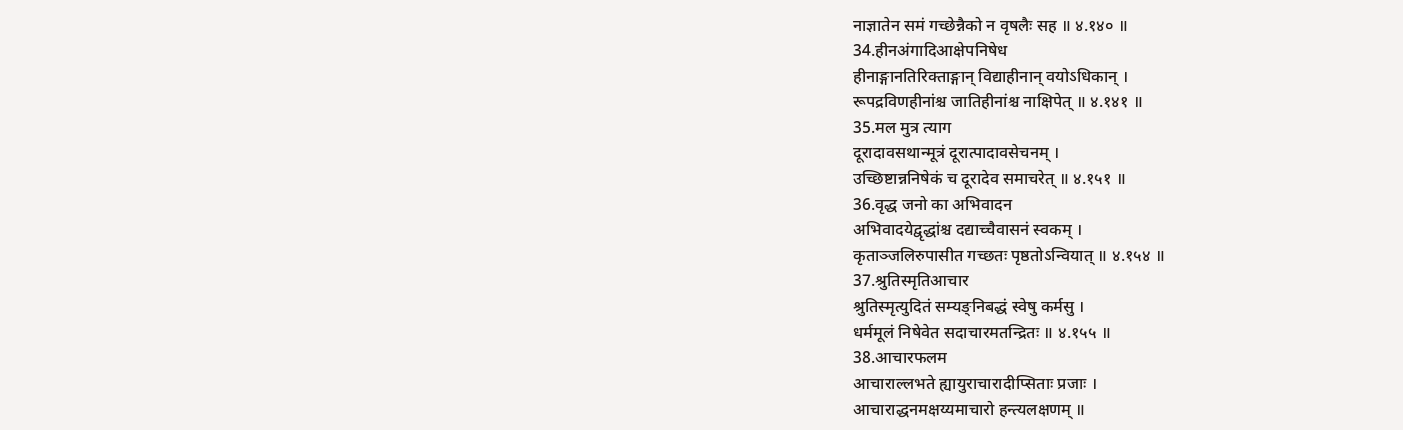नाज्ञातेन समं गच्छेन्नैको न वृषलैः सह ॥ ४.१४० ॥
34.हीनअंगादिआक्षेपनिषेध
हीनाङ्गानतिरिक्ताङ्गान् विद्याहीनान् वयोऽधिकान् ।
रूपद्रविणहीनांश्च जातिहीनांश्च नाक्षिपेत् ॥ ४.१४१ ॥
35.मल मुत्र त्याग
दूरादावसथान्मूत्रं दूरात्पादावसेचनम् ।
उच्छिष्टान्ननिषेकं च दूरादेव समाचरेत् ॥ ४.१५१ ॥
36.वृद्ध जनो का अभिवादन
अभिवादयेद्वृद्धांश्च दद्याच्चैवासनं स्वकम् ।
कृताञ्जलिरुपासीत गच्छतः पृष्ठतोऽन्वियात् ॥ ४.१५४ ॥
37.श्रुतिस्मृतिआचार
श्रुतिस्मृत्युदितं सम्यङ्निबद्धं स्वेषु कर्मसु ।
धर्ममूलं निषेवेत सदाचारमतन्द्रितः ॥ ४.१५५ ॥
38.आचारफलम
आचाराल्लभते ह्यायुराचारादीप्सिताः प्रजाः ।
आचाराद्धनमक्षय्यमाचारो हन्त्यलक्षणम् ॥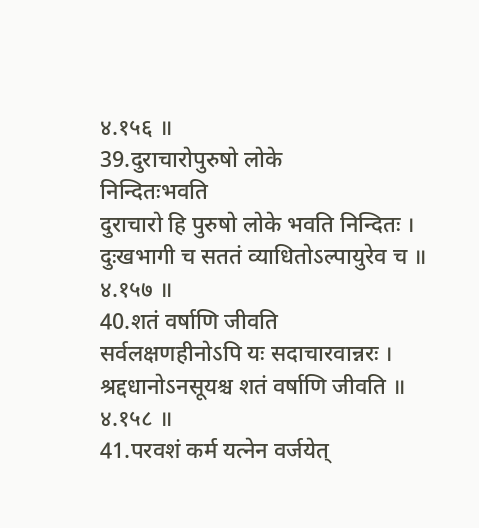४.१५६ ॥
39.दुराचारोपुरुषो लोके
निन्दितःभवति
दुराचारो हि पुरुषो लोके भवति निन्दितः ।
दुःखभागी च सततं व्याधितोऽल्पायुरेव च ॥ ४.१५७ ॥
40.शतं वर्षाणि जीवति
सर्वलक्षणहीनोऽपि यः सदाचारवान्नरः ।
श्रद्दधानोऽनसूयश्च शतं वर्षाणि जीवति ॥ ४.१५८ ॥
41.परवशं कर्म यत्नेन वर्जयेत्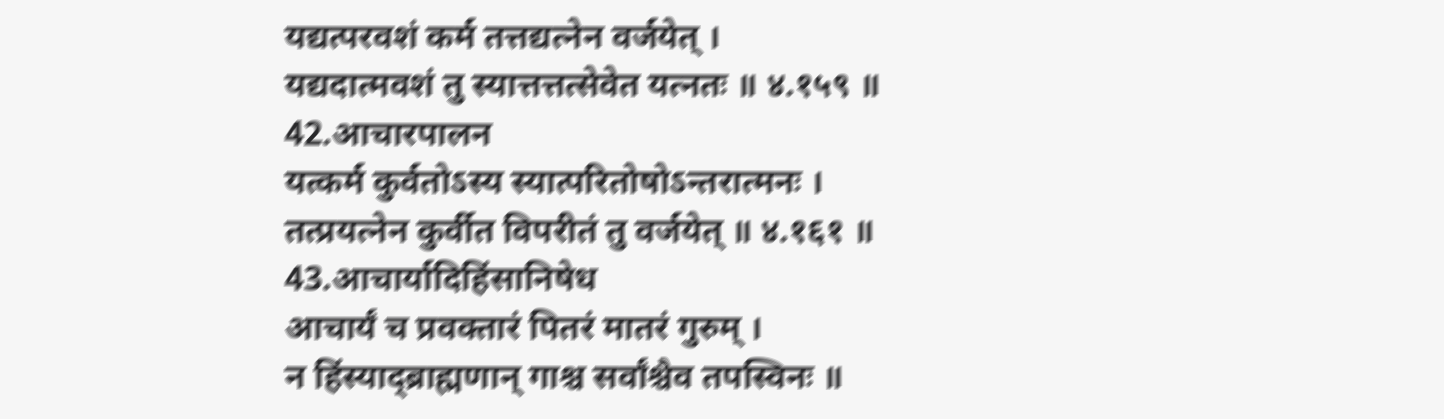यद्यत्परवशं कर्म तत्तद्यत्नेन वर्जयेत् ।
यद्यदात्मवशं तु स्यात्तत्तत्सेवेत यत्नतः ॥ ४.१५९ ॥
42.आचारपालन
यत्कर्म कुर्वतोऽस्य स्यात्परितोषोऽन्तरात्मनः ।
तत्प्रयत्नेन कुर्वीत विपरीतं तु वर्जयेत् ॥ ४.१६१ ॥
43.आचार्यादिहिंसानिषेध
आचार्यं च प्रवक्तारं पितरं मातरं गुरुम् ।
न हिंस्याद्ब्राह्मणान् गाश्च सर्वांश्चैव तपस्विनः ॥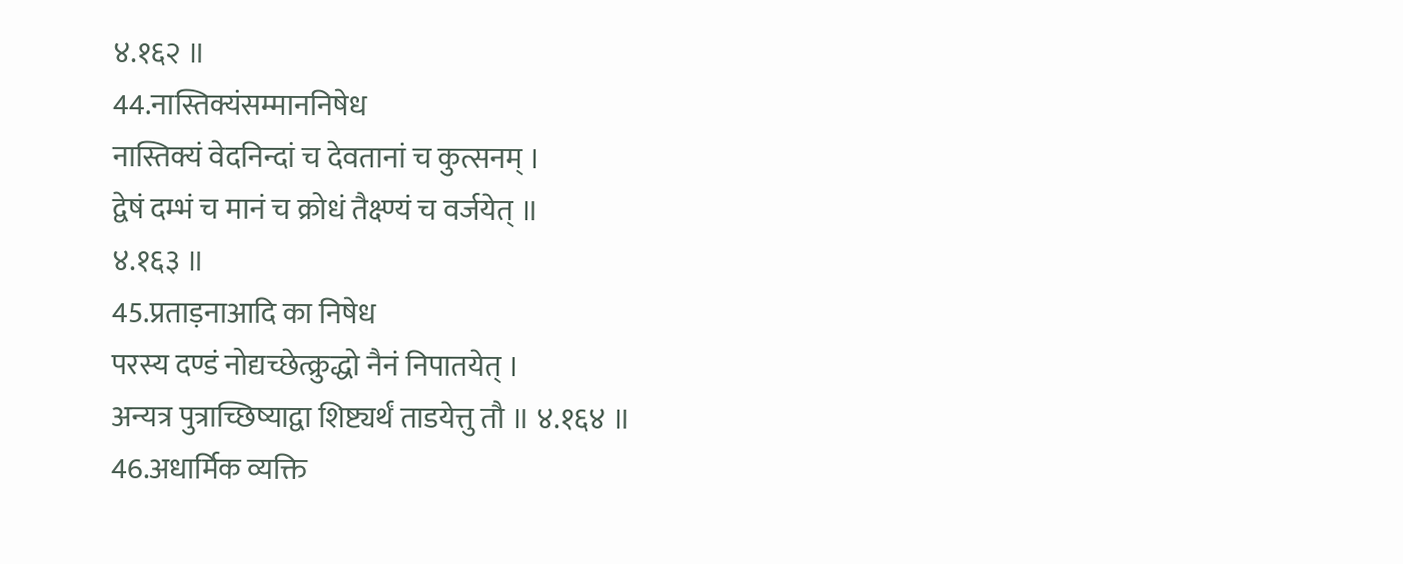४.१६२ ॥
44.नास्तिक्यंसम्माननिषेध
नास्तिक्यं वेदनिन्दां च देवतानां च कुत्सनम् ।
द्वेषं दम्भं च मानं च क्रोधं तैक्ष्ण्यं च वर्जयेत् ॥
४.१६३ ॥
45.प्रताड़नाआदि का निषेध
परस्य दण्डं नोद्यच्छेत्क्रुद्धो नैनं निपातयेत् ।
अन्यत्र पुत्राच्छिष्याद्वा शिष्ट्यर्थं ताडयेत्तु तौ ॥ ४.१६४ ॥
46.अधार्मिक व्यक्ति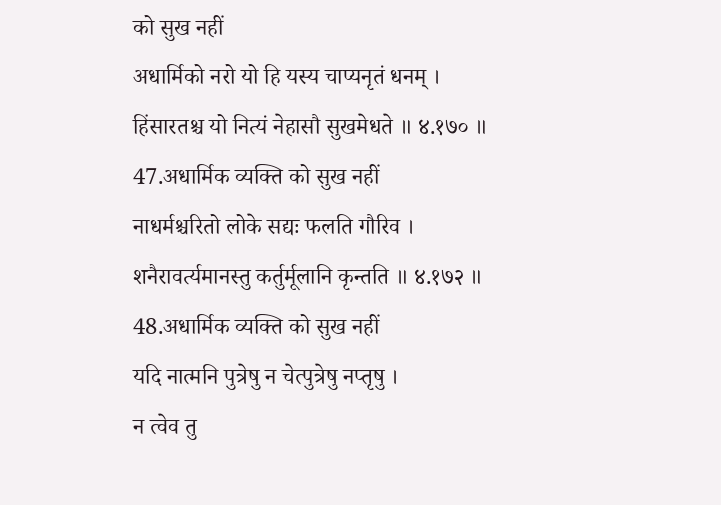को सुख नहीं
अधार्मिको नरो यो हि यस्य चाप्यनृतं धनम् ।
हिंसारतश्च यो नित्यं नेहासौ सुखमेधते ॥ ४.१७० ॥
47.अधार्मिक व्यक्ति को सुख नहीं
नाधर्मश्चरितो लोके सद्यः फलति गौरिव ।
शनैरावर्त्यमानस्तु कर्तुर्मूलानि कृन्तति ॥ ४.१७२ ॥
48.अधार्मिक व्यक्ति को सुख नहीं
यदि नात्मनि पुत्रेषु न चेत्पुत्रेषु नप्तृषु ।
न त्वेव तु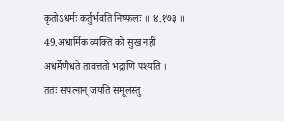कृतोऽधर्मः कर्तुर्भवति निष्फलः ॥ ४.१७३ ॥
49.अधार्मिक व्यक्ति को सुख नहीं
अधर्मेणैधते तावत्ततो भद्राणि पश्यति ।
ततः सपत्नान् जयति समूलस्तु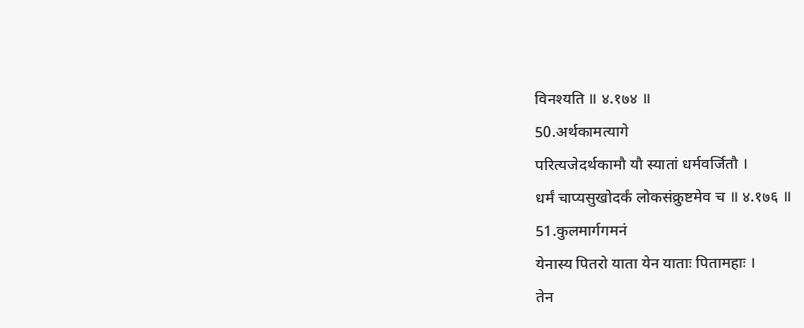विनश्यति ॥ ४.१७४ ॥
50.अर्थकामत्यागे
परित्यजेदर्थकामौ यौ स्यातां धर्मवर्जितौ ।
धर्मं चाप्यसुखोदर्कं लोकसंक्रुष्टमेव च ॥ ४.१७६ ॥
51.कुलमार्गगमनं
येनास्य पितरो याता येन याताः पितामहाः ।
तेन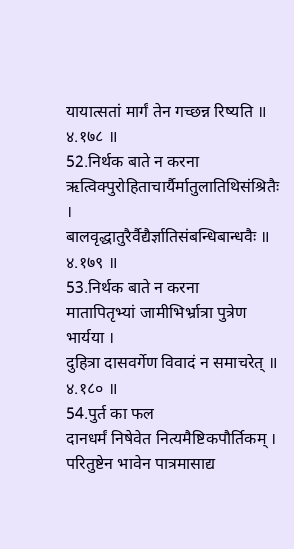यायात्सतां मार्गं तेन गच्छन्न रिष्यति ॥ ४.१७८ ॥
52.निर्थक बाते न करना
ऋत्विक्पुरोहिताचार्यैर्मातुलातिथिसंश्रितैः ।
बालवृद्धातुरैर्वैद्यैर्ज्ञातिसंबन्धिबान्धवैः ॥ ४.१७९ ॥
53.निर्थक बाते न करना
मातापितृभ्यां जामीभिर्भ्रात्रा पुत्रेण भार्यया ।
दुहित्रा दासवर्गेण विवादं न समाचरेत् ॥ ४.१८० ॥
54.पुर्त का फल
दानधर्मं निषेवेत नित्यमैष्टिकपौर्तिकम् ।
परितुष्टेन भावेन पात्रमासाद्य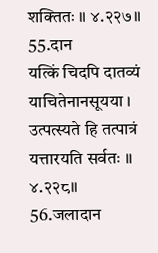शक्तितः ॥ ४.२२७॥
55.दान
यत्किं चिदपि दातव्यं याचितेनानसूयया ।
उत्पत्स्यते हि तत्पात्रं यत्तारयति सर्वतः ॥ ४.२२८॥
56.जलादान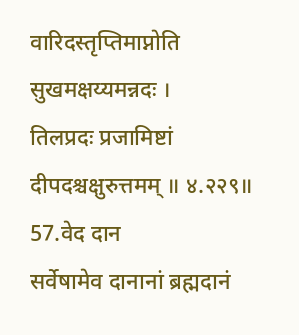वारिदस्तृप्तिमाप्नोति सुखमक्षय्यमन्नदः ।
तिलप्रदः प्रजामिष्टां दीपदश्चक्षुरुत्तमम् ॥ ४.२२९॥
57.वेद दान
सर्वेषामेव दानानां ब्रह्मदानं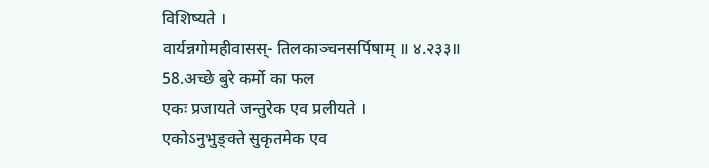विशिष्यते ।
वार्यन्नगोमहीवासस्- तिलकाञ्चनसर्पिषाम् ॥ ४.२३३॥
58.अच्छे बुरे कर्मो का फल
एकः प्रजायते जन्तुरेक एव प्रलीयते ।
एकोऽनुभुङ्क्ते सुकृतमेक एव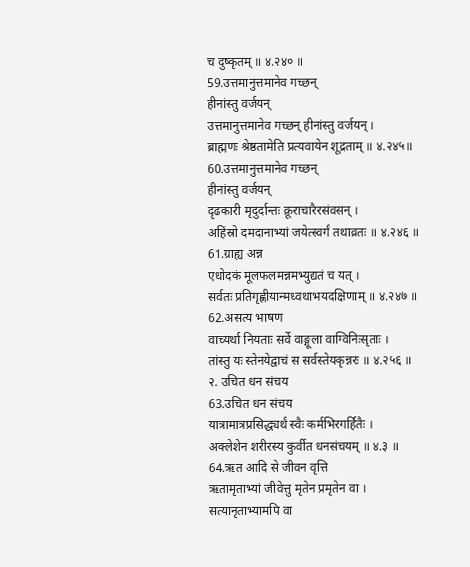च दुष्कृतम् ॥ ४.२४० ॥
59.उत्तमानुत्तमानेव गच्छन्
हीनांस्तु वर्जयन्
उत्तमानुत्तमानेव गच्छन् हीनांस्तु वर्जयन् ।
ब्राह्मणः श्रेष्ठतामेति प्रत्यवायेन शूद्रताम् ॥ ४.२४५॥
60.उत्तमानुत्तमानेव गच्छन्
हीनांस्तु वर्जयन्
दृढकारी मृदुर्दान्तः क्रूराचारैरसंवसन् ।
अहिंस्रो दमदानाभ्यां जयेत्स्वर्गं तथाव्रतः ॥ ४.२४६ ॥
61.ग्राह्य अन्न
एधोदकं मूलफलमन्नमभ्युद्यतं च यत् ।
सर्वतः प्रतिगृह्णीयान्मध्वथाभयदक्षिणाम् ॥ ४.२४७ ॥
62.असत्य भाषण
वाच्यर्था नियताः सर्वे वाङ्गूला वाग्विनिःसृताः ।
तांस्तु यः स्तेनयेद्वाचं स सर्वस्तेयकृन्नरः ॥ ४.२५६ ॥
२. उचित धन संचय
63.उचित धन संचय
यात्रामात्रप्रसिद्ध्यर्थं स्वैः कर्मभिरगर्हितैः ।
अक्लेशेन शरीरस्य कुर्वीत धनसंचयम् ॥ ४.३ ॥
64.ऋत आदि से जीवन वृत्ति
ऋतामृताभ्यां जीवेत्तु मृतेन प्रमृतेन वा ।
सत्यानृताभ्यामपि वा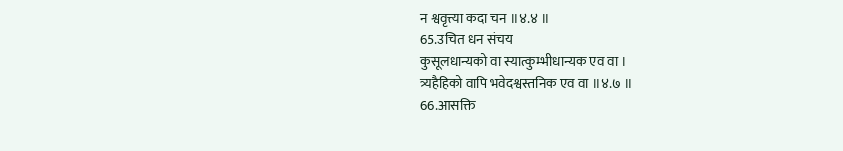न श्ववृत्त्या कदा चन ॥४.४ ॥
65.उचित धन संचय
कुसूलधान्यको वा स्यात्कुम्भीधान्यक एव वा ।
त्र्यहैहिको वापि भवेदश्वस्तनिक एव वा ॥४.७ ॥
66.आसक्ति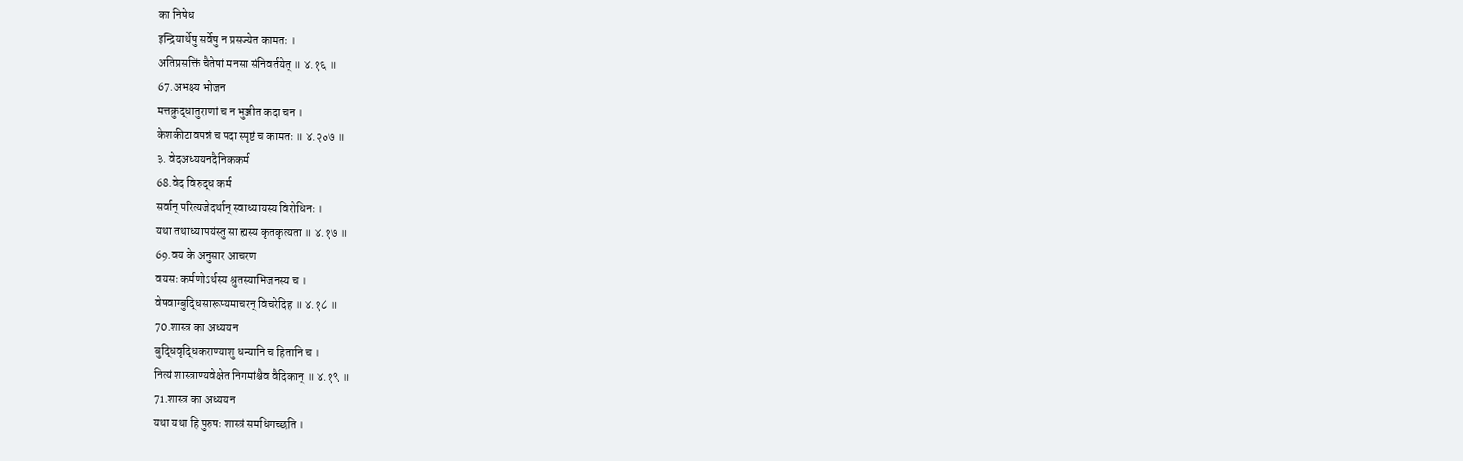का निषेध
इन्द्रियार्थेषु सर्वेषु न प्रसज्येत कामतः ।
अतिप्रसक्तिं चैतेषां मनसा संनिवर्तयेत् ॥ ४.१६ ॥
67.अभक्ष्य भोजन
मत्तक्रुद्धातुराणां च न भुञ्जीत कदा चन ।
केशकीटावपन्नं च पदा स्पृष्टं च कामतः ॥ ४.२०७ ॥
३. वेदअध्ययनदैनिककर्म
68.वेद विरुद्ध कर्म
सर्वान् परित्यजेदर्थान् स्वाध्यायस्य विरोधिनः ।
यथा तथाध्यापयंस्तु सा ह्यस्य कृतकृत्यता ॥ ४.१७ ॥
69.वय के अनुसार आचरण
वयसः कर्मणोऽर्थस्य श्रुतस्याभिजनस्य च ।
वेषवाग्बुद्धिसारूप्यमाचरन् विचरेदिह ॥ ४.१८ ॥
70.शास्त्र का अध्ययन
बुद्धिवृद्धिकराण्याशु धन्यानि च हितानि च ।
नित्यं शास्त्राण्यवेक्षेत निगमांश्चैव वैदिकान् ॥ ४.१९ ॥
71.शास्त्र का अध्ययन
यथा यथा हि पुरुषः शास्त्रं समधिगच्छति ।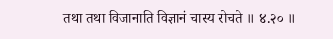तथा तथा विजानाति विज्ञानं चास्य रोचते ॥ ४.२० ॥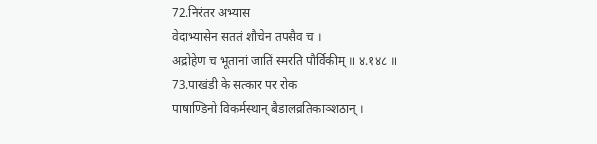72.निरंतर अभ्यास
वेदाभ्यासेन सततं शौचेन तपसैव च ।
अद्रोहेण च भूतानां जातिं स्मरति पौर्विकीम् ॥ ४.१४८ ॥
73.पाखंडी के सत्कार पर रोक
पाषाण्डिनो विकर्मस्थान् बैडालव्रतिकाञ्शठान् ।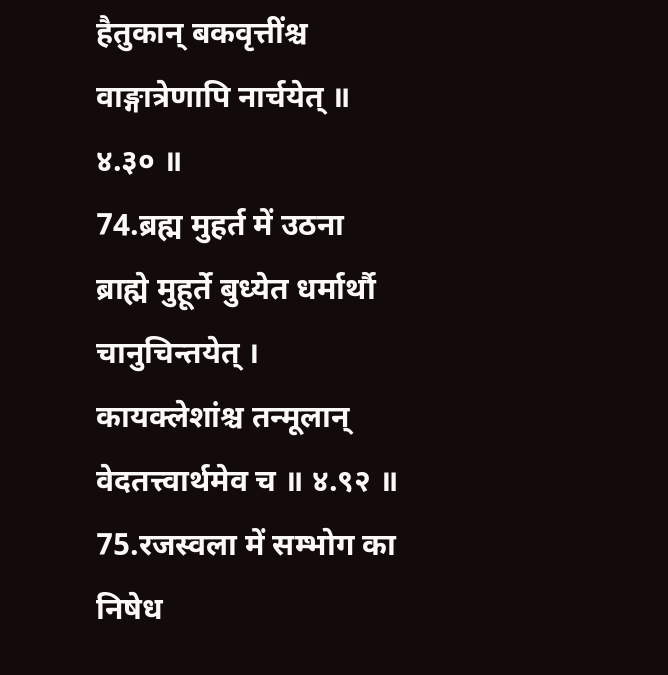हैतुकान् बकवृत्तींश्च वाङ्गात्रेणापि नार्चयेत् ॥ ४.३० ॥
74.ब्रह्म मुहर्त में उठना
ब्राह्मे मुहूर्ते बुध्येत धर्मार्थौ चानुचिन्तयेत् ।
कायक्लेशांश्च तन्मूलान् वेदतत्त्वार्थमेव च ॥ ४.९२ ॥
75.रजस्वला में सम्भोग का निषेध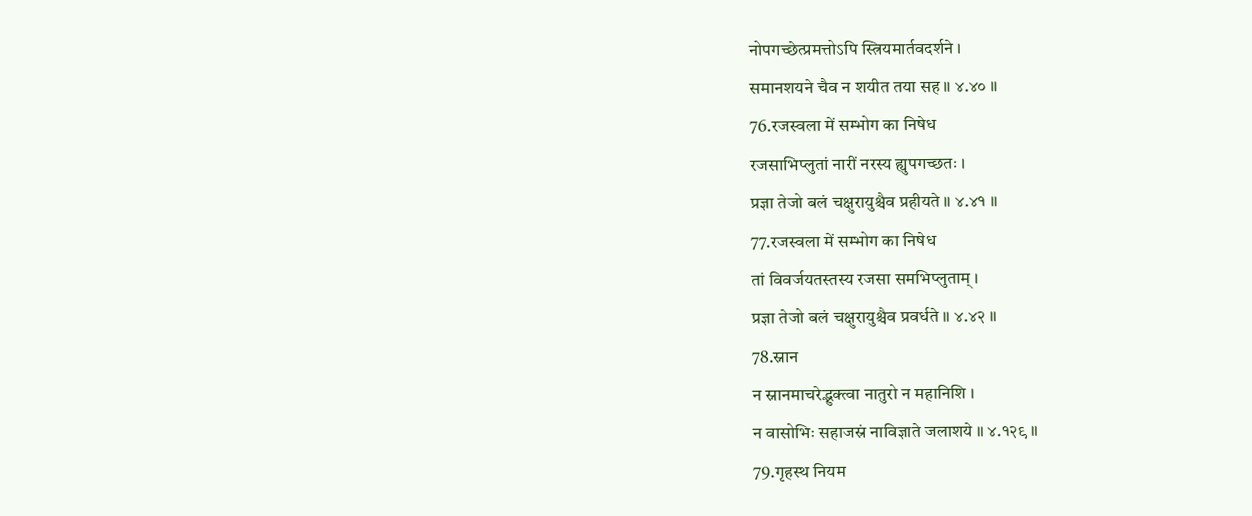नोपगच्छेत्प्रमत्तोऽपि स्त्रियमार्तवदर्शने ।
समानशयने चैव न शयीत तया सह ॥ ४.४० ॥
76.रजस्वला में सम्भोग का निषेध
रजसाभिप्लुतां नारीं नरस्य ह्युपगच्छतः ।
प्रज्ञा तेजो बलं चक्षुरायुश्चैव प्रहीयते ॥ ४.४१ ॥
77.रजस्वला में सम्भोग का निषेध
तां विवर्जयतस्तस्य रजसा समभिप्लुताम् ।
प्रज्ञा तेजो बलं चक्षुरायुश्चैव प्रवर्धते ॥ ४.४२ ॥
78.स्नान
न स्नानमाचरेद्भुक्त्वा नातुरो न महानिशि ।
न वासोभिः सहाजस्रं नाविज्ञाते जलाशये ॥ ४.१२९ ॥
79.गृहस्थ नियम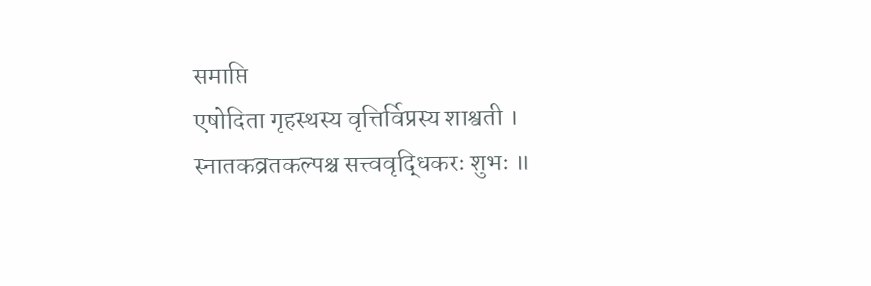समाप्ति
एषोदिता गृहस्थस्य वृत्तिर्विप्रस्य शाश्वती ।
स्नातकव्रतकल्पश्च सत्त्ववृद्धिकरः शुभः ॥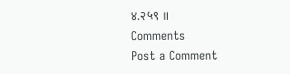४.२५९ ॥
Comments
Post a Comment